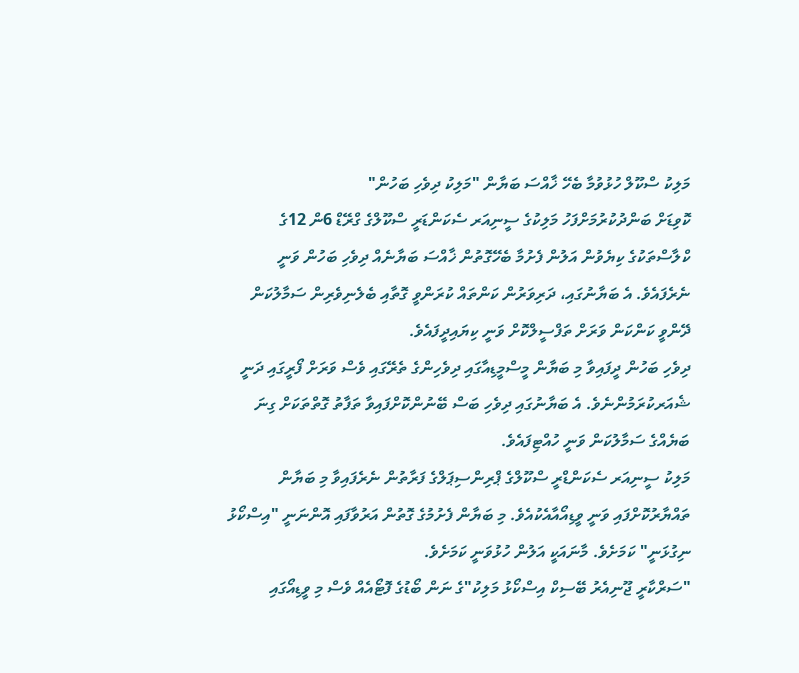މަލިކު ސްކޫލް ހުޅުވުމާ ބެހޭ ޚާއްސަ ބަޔާން "މަލިކު ދިވެހި ބަހުން"
ކޮވިޑަށް ބަންދުކުރުމަށްފަހު މަލިކުގެ ސީނިއަރ ސެކަންޑަރީ ސްކޫލްގެ ގްރޭޑް 6ން 12ގެ ކްލާސްތަކުގެ ކިޔެވުން އަލުން ފެށުމާ ބެހޭގޮތުން ޚާއްސަ ބަޔާނެއް ދިވެހި ބަހުން ވަނީ ނެރެފައެވެ. އެ ބަޔާނުގައި، ދަރިވަރުން ކަންތައް ކުރަންވީ ގޮތާއި ބެލެނިވެރިން ސަމާލުކަން ދޭންވީ ކަންކަން ވަރަށް ތަފްސީލްކޮށް ވަނީ ކިޔައިދީފައެވެ.
ދިވެހި ބަހުން ދީފައިވާ މި ބަޔާން މީސްމީޑިއާގައި ދިވެހިންގެ ތެރޭގައި ވެސް ވަރަށް ފޯރީގައި ދަނީ ޝެއަރކުރަމުންނެވެ. އެ ބަޔާނުގައި ދިވެހި ބަސް ބޭނުންކޮށްފައިވާ ތަފާތު ގޮތްތަކަށް ގިނަ ބަޔެއްގެ ސަމާލުކަން ވަނީ ހުއްޓިފައެވެ.
މަލިކު ސީނިއަރ ސެކަންޑްރީ ސްކޫލްގެ ޕްރިންސިޕަލްގެ ފަރާތުން ނެރެފައިވާ މި ބަޔާން ތައްޔާރުކޮށްފައި ވަނީ ވީޑިއޯއާއެކުއެވެ. މި ބަޔާން ފެށުމުގެ ގޮތުން އަރުވާފައި އޮންނަނީ "އިސްކޯޅު ނިގުޅަނީ" ކަމަށެވެ. މާނައަކީ އަލުން ހުޅުވަނީ ކަމަށެވެ.
"ސަރްކާރީ ޖޫނިއެރު ބޭސިކް އިސްކޯޅު މަލިކު"ގެ ނަން ބޯޑުގެ ފޮޓޯއެއް ވެސް މި ވީޑިއޯގައި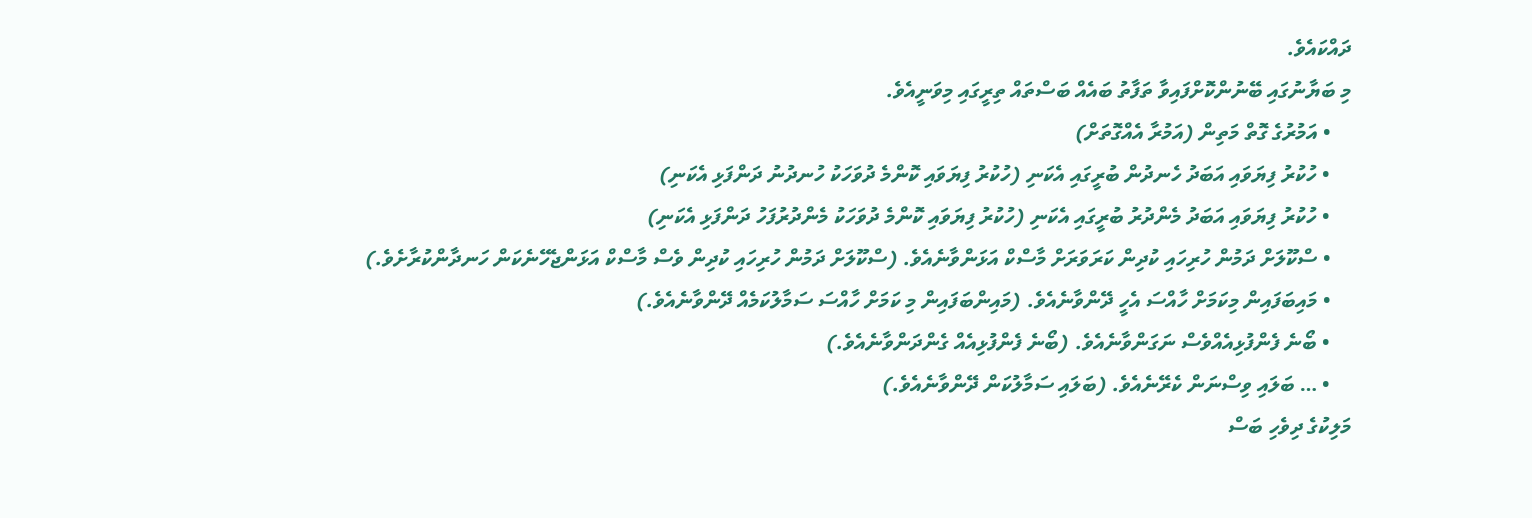ދައްކައެވެ.
މި ބަޔާނުގައި ބޭނުންކޮށްފައިވާ ތަފާތު ބައެއް ބަސްތައް ތިރީގައި މިވަނީއެވެ.
    • އަމުރުގެ ގޮތް މަތިން (އަމުރާ އެއްގޮތަށް)
    • ހުކުރު ފިޔަވައި އަބަދު ހެނދުން ބުރީގައި އެކަނި (ހުކުރު ފިޔަވައި ކޮންމެ ދުވަހަކު ހުނދުނު ދަންފަޅި އެކަނި)
    • ހުކުރު ފިޔަވައި އަބަދު މެންދުރު ބުރީގައި އެކަނި (ހުކުރު ފިޔަވައި ކޮންމެ ދުވަހަކު މެންދުރުފަހު ދަންފަޅި އެކަނި)
    • ސްކޫލަށް ދަމުން ހުރިހައި ކުދިން ކަރަވަރަށް މާސްކް އަޅަންވާނެއެވެ. (ސްކޫލަށް ދަމުން ހުރިހައި ކުދިން ވެސް މާސްކް އަޅަންޖެހޭނެކަން ހަނދާންކުރާށެވެ.)
    • މައިބަފައިން މިކަމަށް ހާއްސަ އެހީ ދޭންވާނެއެވެ. (މައިންބަފައިން މި ކަމަށް ހާއްސަ ސަމާލުކަމެއް ދޭންވާނެއެވެ.)
    • ބޯނެ ފެންފުޅިއެއްވެސް ނަގަންވާނެއެވެ. (ބޯނެ ފެންފުޅިއެއް ގެންދަންވާނެއެވެ.)
    • … ބަލައި ވިސްނަން ކެރޭނެއެވެ. (ބަލައި ސަމާލުކަން ދޭންވާނެއެވެ.)
މަލިކުގެ ދިވެހި ބަސް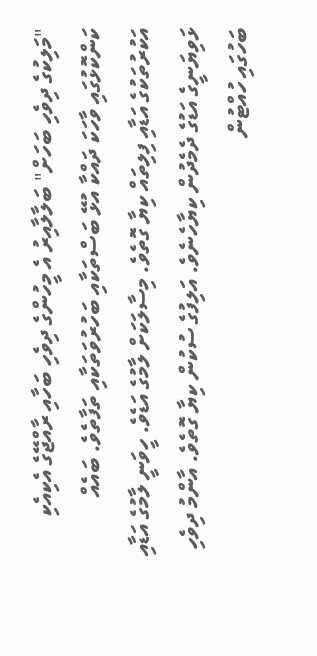"މަލިކުގެ ދިވެހި ބަހަށް" ބަލާލާއިރު އެ މީހުންގެ ދިވެހި ބަހާއި ރާއްޖޭގެ އެކިއެކި ކަންކޮޅުގައި ވާހަކަ ދައްކާ އުޅޭ ބަސްތަކާއި ބަހުރުވަތަކާއި ތަފާތެވެ. ބައެއް އަކުރުތަކުގެ އަޑާއި ފިލިތައް ކިޔާ ގޮތެވެ. މިސާލަކަށް ލާމުގެ އަޑެވެ. ހީވަނީ ލާމުގެ އަޑާއި ޅަވިޔަނީގެ އަޑުގެ ދެމެދުން ކިޔާހެނެވެ. އަލިފުގެ ސުކުން ކިޔާ ގޮތެވެ. އާންމު ދިވެހި ބަހުގައި ހުއްޓުން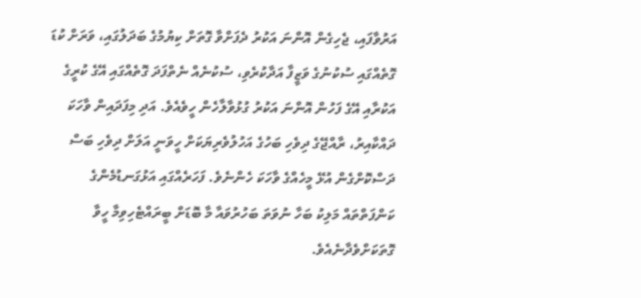އަރުވާފައި، ޖެހިގެން އޮންނަ އަކުރު ދެފަށްވާ ގޮތަށް ކިޔުމުގެ ބަދަލުގައި، ވަރަށް ކުޑަ ގޮތެއްގައި ސުކުނުގެ ވަޒީފާ އަދާކުރެވި، ސުކުނެއް ނެތްފަދަ ގޮތެއްގައި އޭގެ ކުރީގެ އަކުރާއި އޭގެ ފަހުން އޮންނަ އަކުރު ގުޅުވާލާހެން ހީވެއެވެ. އަދި މިފަދައިން ވާހަކަ ދައްކާއިރު، ރާއްޖޭގެ ދިވެހި ބަހުގެ އަހުލުވެރިޔަކަށް ހީވަނީ އަލަށް ދިވެހި ބަސް ދަސްކޮށްގެން އުޅޭ މީހެއްގެ ވާހަކަ ހެންނެވެ. ފަހަރެއްގައި އަޅުގަނޑުމެންގެ ކަންފަތްތައް މަލިކު ބަހާ ނުވަތަ ބަހުރުވައާ މާ ބޮޑަށް ބީރައްޓެހިވިމާ ހީވާ ގޮތަކަށްވެދާނެއެވެ.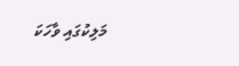މަލިކުގައި ވާހަކަ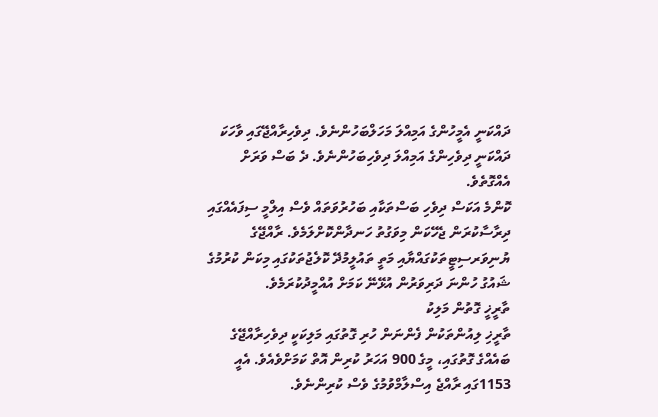ދައްކަނީ އެމީހުންގެ އަމިއްލަ މަހަލްބަހުންނެވެ. ދިވެހިރާއްޖޭގައި ވާހަކަ ދައްކަނީ ދިވެހިންގެ އަމިއްލަ ދިވެހިބަހުންނެވެ. ދެ ބަސް ވަރަށް އެއްގޮތެވެ.
ކޮންމެ އަކަސް ދިވެހި ބަސްތަކާއި ބަހުރުވަތައް ވެސް އިލްމީ ސިފައެއްގައި ދިރާސާކުރަން ޖެހޭކަން މިވަގުތު ހަނދާންކޮށްލަމެވެ. ރާއްޖޭގެ ޔުނިވަރސިޓީތަކުގައްޔާއި މަތީ ތައުލީމުދޭ ކޮލެޖުތަކުގައި މިކަން ކުރުމުގެ ޝައުގު ހުންނަ ދަރިވަރުން އުޅޭނޭ ކަމަށް އުއްމީދުކުރަމެވެ.
ތާރީޚީ ގޮތުން މަލިކު
ތާރީޚި ލިއުންތަކުން ފެންނަން ހުރި ގޮތުގައި މަލިކަކީ ދިވެހިރާއްޖޭގެ ބައެއްގެ ގޮތުގައި، މީގެ 900 އަހަރު ކުރިން އޮތް ކަމަށްވެއެވެ. އެއީ 1153ގައި ރާއްޖެ އިސްލާމްވުމުގެ ވެސް ކުރިންނެވެ.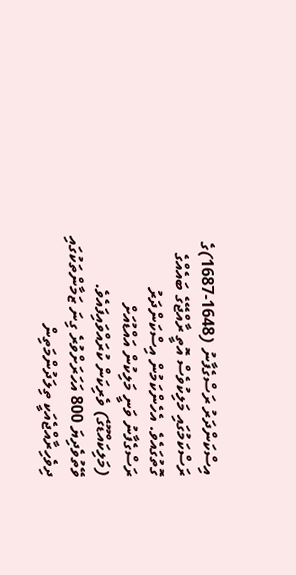އިސްކަންދަރު ރަސްގެފާނު (1648-1687)ގެ ރަސްކަމުގައި މަލިކުވެސް އޮތީ ރާއްޖޭގެ ބައެއްގެ ގޮތުގައެވެ. އެހެންކަމުން އިސްކަންދަރު ރަސްގެފާނު ވަނީ މަލިކުން އައްޑުއަށް (މަލިކައްޑޫގެ) ވެރިކަން ކުރައްވައިފައެވެ.
ވޭތުވެދިޔަ 800 އަހަރަށްވުރެ ގިނަ ޒަމާންތަކުގައި ދިވެހިރާއްޖެއަކީ ތިލަދުންމަތިން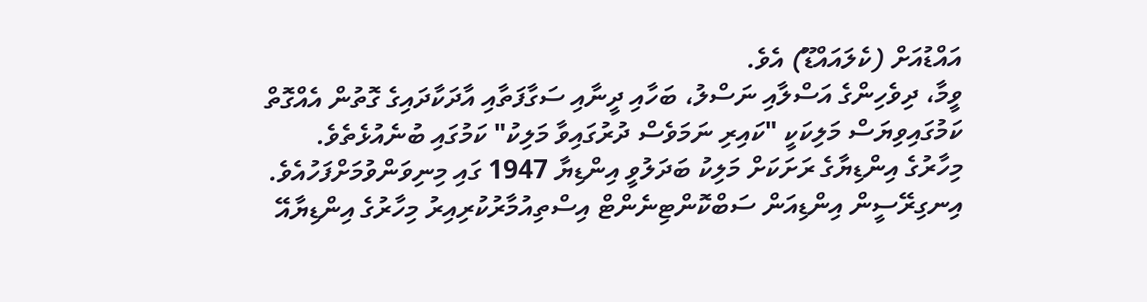އައްޑުއަށް (ކެލައައްޑޫ) އެވެ.
ވީމާ، ދިވެހިންގެ އަސްލާއި ނަސްލު، ބަހާއި ދީނާއި ސަގާފަތާއި އާދަކާދައިގެ ގޮތުން އެއްގޮތް ކަމުގައިވިޔަސް މަލިކަކީ "ކައިރި ނަމަވެސް ދުރުގައިވާ މަލިކު" ކަމުގައި ބުނެއުޅެތެވެ.
މިހާރުގެ އިންޑިޔާގެ ރަށަކަށް މަލިކު ބަދަލުވީ އިންޑިޔާ 1947 ގައި މިނިވަންވުމަށްފަހުއެވެ. އިނގިރޭސީން އިންޑިއަން ސަބްކޮންޓިނެންޓް އިސްތިއުމާރުކުރިއިރު މިހާރުގެ އިންޑިޔާއޭ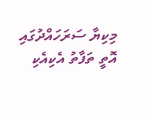މިކިޔާ ސަރަހައްދުގައި އޮތީ ތަފާތު އެކިއެކި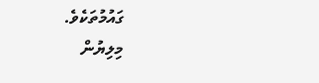ގައުމުތަކެވެ.
މިލިޔުން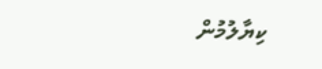ކިޔާލުމުން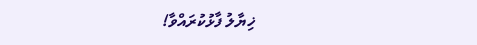ޚިޔާލު ފާޅުކުރައްވާ!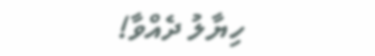ހިޔާލު ދެއްވާ!